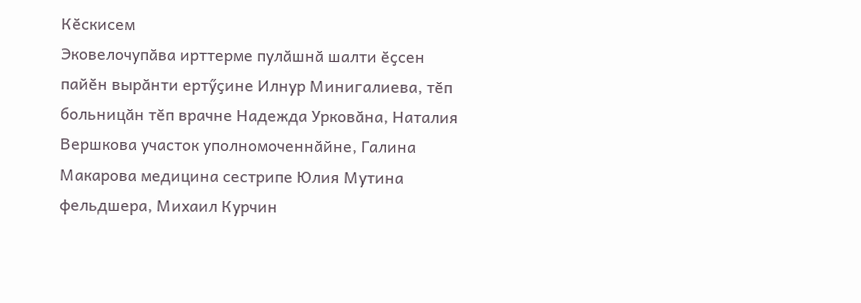Кӗскисем
Эковелочупӑва ирттерме пулӑшнӑ шалти ӗҫсен пайӗн вырӑнти ертӳҫине Илнур Минигалиева, тӗп больницӑн тӗп врачне Надежда Урковӑна, Наталия Вершкова участок уполномоченнӑйне, Галина Макарова медицина сестрипе Юлия Мутина фельдшера, Михаил Курчин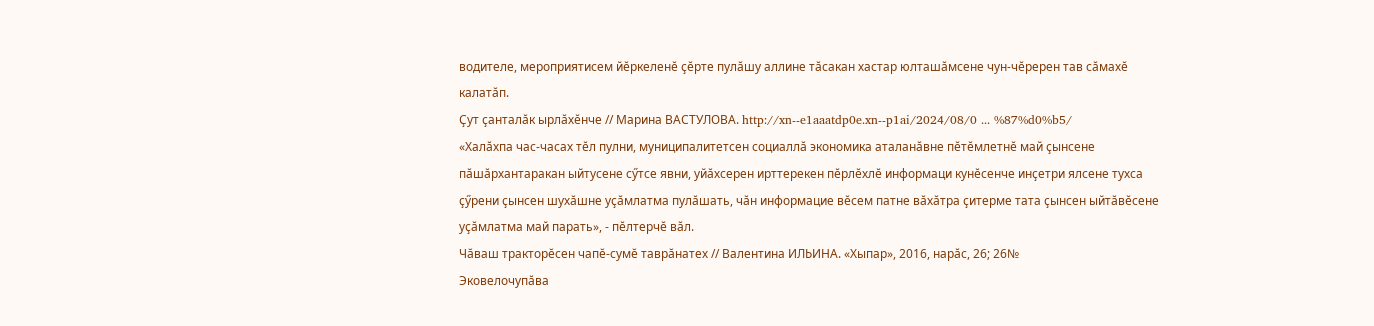водителе, мероприятисем йӗркеленӗ ҫӗрте пулӑшу аллине тӑсакан хастар юлташӑмсене чун-чӗререн тав сӑмахӗ калатӑп.
Ҫут ҫанталӑк ырлӑхӗнче // Марина ВАСТУЛОВА. http://xn--e1aaatdp0e.xn--p1ai/2024/08/0 ... %87%d0%b5/
«Халӑхпа час-часах тӗл пулни, муниципалитетсен социаллӑ экономика аталанӑвне пӗтӗмлетнӗ май ҫынсене пӑшӑрхантаракан ыйтусене сӳтсе явни, уйӑхсерен ирттерекен пӗрлӗхлӗ информаци кунӗсенче инҫетри ялсене тухса ҫӳрени ҫынсен шухӑшне уҫӑмлатма пулӑшать, чӑн информацие вӗсем патне вӑхӑтра ҫитерме тата ҫынсен ыйтӑвӗсене уҫӑмлатма май парать», - пӗлтерчӗ вӑл.
Чăваш тракторĕсен чапĕ-сумĕ таврăнатех // Валентина ИЛЬИНА. «Хыпар», 2016, нарӑс, 26; 26№
Эковелочупӑва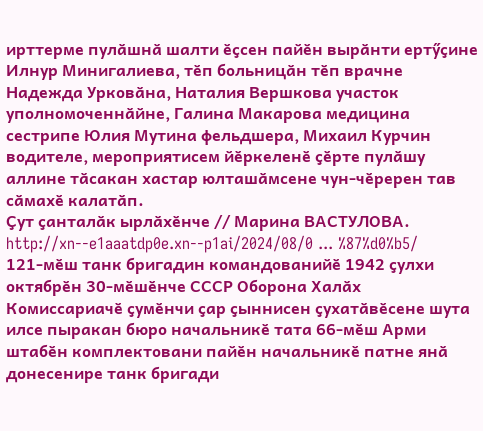ирттерме пулӑшнӑ шалти ӗҫсен пайӗн вырӑнти ертӳҫине Илнур Минигалиева, тӗп больницӑн тӗп врачне Надежда Урковӑна, Наталия Вершкова участок уполномоченнӑйне, Галина Макарова медицина сестрипе Юлия Мутина фельдшера, Михаил Курчин водителе, мероприятисем йӗркеленӗ ҫӗрте пулӑшу аллине тӑсакан хастар юлташӑмсене чун-чӗререн тав сӑмахӗ калатӑп.
Ҫут ҫанталӑк ырлӑхӗнче // Марина ВАСТУЛОВА. http://xn--e1aaatdp0e.xn--p1ai/2024/08/0 ... %87%d0%b5/
121-мӗш танк бригадин командованийӗ 1942 ҫулхи октябрӗн 30-мӗшӗнче СССР Оборона Халӑх Комиссариачӗ ҫумӗнчи ҫар ҫыннисен ҫухатӑвӗсене шута илсе пыракан бюро начальникӗ тата 66-мӗш Арми штабӗн комплектовани пайӗн начальникӗ патне янӑ донесенире танк бригади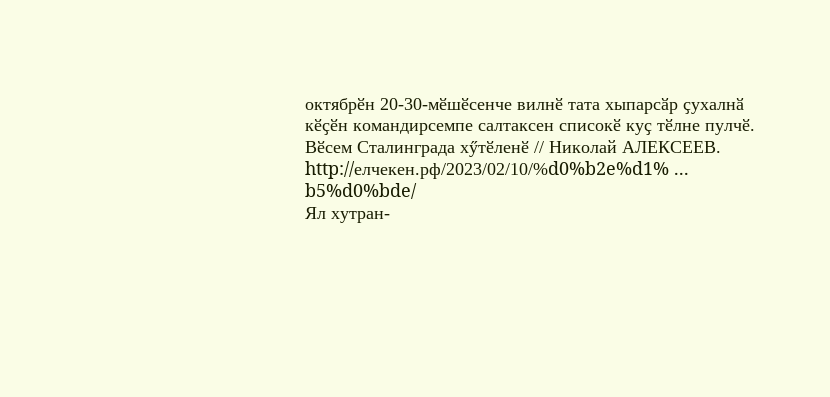октябрӗн 20-30-мӗшӗсенче вилнӗ тата хыпарсӑр ҫухалнӑ кӗҫӗн командирсемпе салтаксен списокӗ куҫ тӗлне пулчӗ.
Вӗсем Сталинграда хӳтӗленӗ // Николай АЛЕКСЕЕВ. http://елчекен.рф/2023/02/10/%d0%b2e%d1% ... b5%d0%bde/
Ял хутран-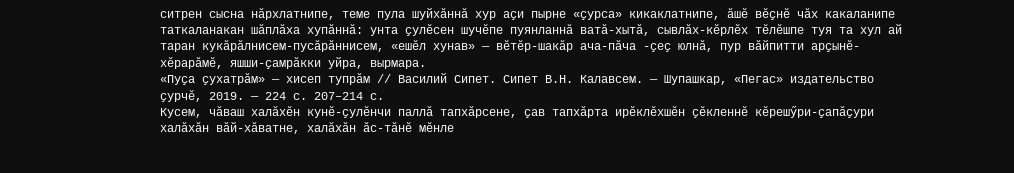ситрен сысна нӑрхлатнипе, теме пула шуйхӑннӑ хур аҫи пырне «ҫурса» кикаклатнипе, ӑшӗ вӗҫнӗ чӑх какаланипе таткаланакан шӑплӑха хупӑннӑ: унта ҫулӗсен шучӗпе пуянланнӑ ватӑ-хытӑ, сывлӑх-кӗрлӗх тӗлӗшпе туя та хул ай таран кукӑрӑлнисем-пусӑрӑннисем, «ешӗл хунав» — вӗтӗр-шакӑр ача-пӑча -ҫеҫ юлнӑ, пур вӑйпитти арҫынӗ-хӗрарӑмӗ, яшши-ҫамрӑкки уйра, вырмара.
«Пуҫа ҫухатрӑм» — хисеп тупрӑм // Василий Сипет. Сипет В.Н. Калавсем. — Шупашкар, «Пегас» издательство ҫурчӗ, 2019. — 224 с. 207–214 с.
Кусем, чӑваш халӑхӗн кунӗ-ҫулӗнчи паллӑ тапхӑрсене, ҫав тапхӑрта ирӗклӗхшӗн ҫӗкленнӗ кӗрешӳри-ҫапӑҫури халӑхӑн вӑй-хӑватне, халӑхӑн ӑс-тӑнӗ мӗнле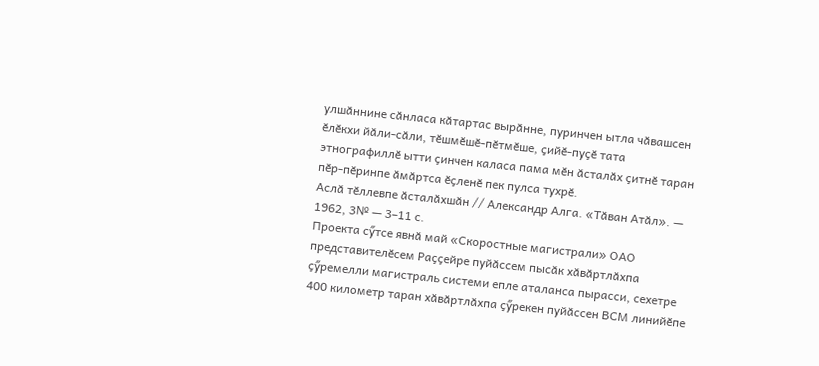улшӑннине сӑнласа кӑтартас вырӑнне, пуринчен ытла чӑвашсен ӗлӗкхи йӑли-сӑли, тӗшмӗшӗ-пӗтмӗше, ҫийӗ-пуҫӗ тата этнографиллӗ ытти ҫинчен каласа пама мӗн ӑсталӑх ҫитнӗ таран пӗр-пӗринпе ӑмӑртса ӗҫленӗ пек пулса тухрӗ.
Аслӑ тӗллевпе ӑсталӑхшӑн // Александр Алга. «Тӑван Атӑл». — 1962, 3№ — 3–11 с.
Проекта сӳтсе явнӑ май «Скоростные магистрали» ОАО представителӗсем Раҫҫейре пуйӑссем пысӑк хӑвӑртлӑхпа ҫӳремелли магистраль системи епле аталанса пырасси, сехетре 400 километр таран хӑвӑртлӑхпа ҫӳрекен пуйӑссен ВСМ линийӗпе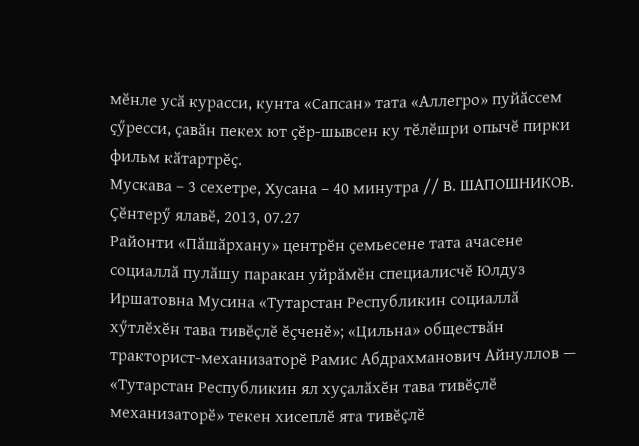мӗнле усӑ курасси, кунта «Сапсан» тата «Аллегро» пуйӑссем ҫӳресси, ҫавӑн пекех ют ҫӗр-шывсен ку тӗлӗшри опычӗ пирки фильм кӑтартрӗҫ.
Мускава – 3 сехетре, Хусана – 40 минутра // В. ШАПОШНИКОВ. Ҫӗнтерӳ ялавӗ, 2013, 07.27
Районти «Пӑшӑрхану» центрӗн ҫемьесене тата ачасене социаллӑ пулӑшу паракан уйрӑмӗн специалисчӗ Юлдуз Иршатовна Мусина «Тутарстан Республикин социаллӑ хӳтлӗхӗн тава тивӗҫлӗ ӗҫченӗ»; «Цильна» обществӑн тракторист-механизаторӗ Рамис Абдрахманович Айнуллов — «Тутарстан Республикин ял хуҫалӑхӗн тава тивӗҫлӗ механизаторӗ» текен хисеплӗ ята тивӗҫлӗ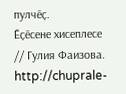пулчӗҫ.
Ӗҫӗсене хисеплесе // Гулия Фаизова. http://chuprale-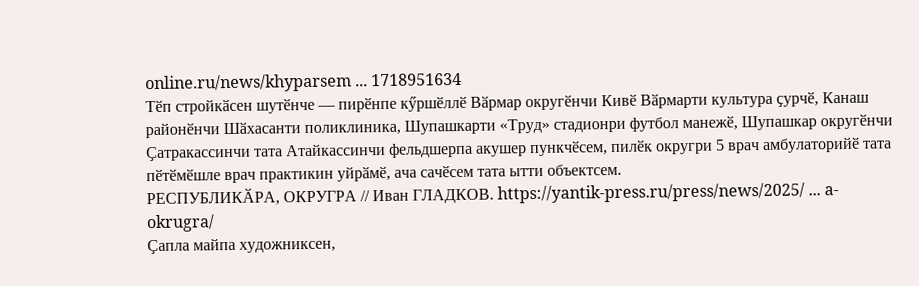online.ru/news/khyparsem ... 1718951634
Тӗп стройкӑсен шутӗнче — пирӗнпе кӳршӗллӗ Вӑрмар округӗнчи Кивӗ Вӑрмарти культура ҫурчӗ, Канаш районӗнчи Шӑхасанти поликлиника, Шупашкарти «Труд» стадионри футбол манежӗ, Шупашкар округӗнчи Ҫатракассинчи тата Атайкассинчи фельдшерпа акушер пункчӗсем, пилӗк округри 5 врач амбулаторийӗ тата пӗтӗмӗшле врач практикин уйрӑмӗ, ача сачӗсем тата ытти объектсем.
РЕСПУБЛИКӐРА, ОКРУГРА // Иван ГЛАДКОВ. https://yantik-press.ru/press/news/2025/ ... a-okrugra/
Ҫапла майпа художниксен,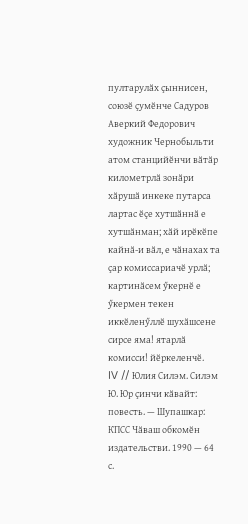пултарулӑх ҫыннисен, союзӗ ҫумӗнче Садуров Аверкий Федорович художник Чернобыльти атом станцийӗнчи вӑтӑр километрлӑ зонӑри хӑрушӑ инкеке путарса лартас ӗҫе хутшӑннӑ е хутшӑнман; хӑй ирӗкӗпе кайнӑ-и вӑл, е чӑнахах та ҫар комиссариачӗ урлӑ; картинӑсем ӳкернӗ е ӳкермен текен иккӗленӳллӗ шухӑшсене сирсе яма! ятарлӑ комисси! йӗркеленчӗ.
IV // Юлия Силэм. Силэм Ю. Юр ҫинчи кӑвайт: повесть. — Шупашкар: КПСС Чӑваш обкомӗн издательстви. 1990 — 64 с.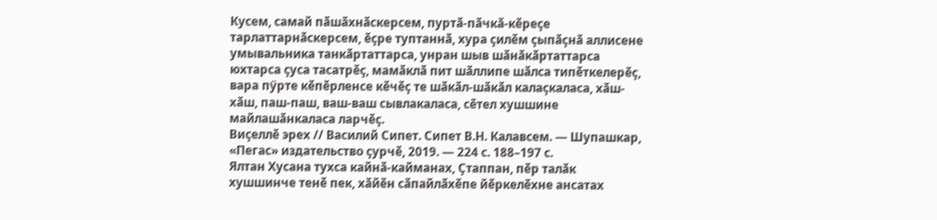Кусем, самай пӑшӑхнӑскерсем, пуртӑ-пӑчкӑ-кӗреҫе тарлаттарнӑскерсем, ӗҫре туптаннӑ, хура ҫилӗм ҫыпӑҫнӑ аллисене умывальника танкӑртаттарса, унран шыв шӑнӑкӑртаттарса юхтарса ҫуса тасатрӗҫ, мамӑклӑ пит шӑллипе шӑлса типӗткелерӗҫ, вара пӳрте кӗпӗрленсе кӗчӗҫ те шӑкӑл-шӑкӑл калаҫкаласа, хӑш-хӑш, паш-паш, ваш-ваш сывлакаласа, сӗтел хушшине майлашӑнкаласа ларчӗҫ.
Виҫеллӗ эрех // Василий Сипет. Сипет В.Н. Калавсем. — Шупашкар, «Пегас» издательство ҫурчӗ, 2019. — 224 с. 188–197 с.
Ялтан Хусана тухса кайнӑ-кайманах, Ҫтаппан, пӗр талӑк хушшинче тенӗ пек, хӑйӗн сӑпайлӑхӗпе йӗркелӗхне ансатах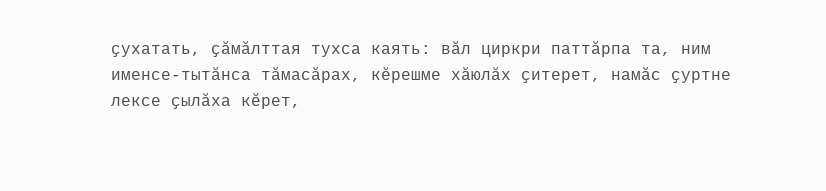ҫухатать, ҫӑмӑлттая тухса каять: вӑл циркри паттӑрпа та, ним именсе-тытӑнса тӑмасӑрах, кӗрешме хӑюлӑх ҫитерет, намӑс ҫуртне лексе ҫылӑха кӗрет,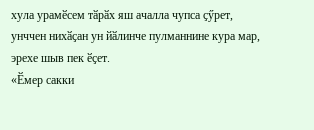хула урамӗсем тӑрӑх яш ачалла чупса ҫӳрет, унччен нихӑҫан ун йӑлинче пулманнине кура мар, эрехе шыв пек ӗҫет.
«Ӗмер сакки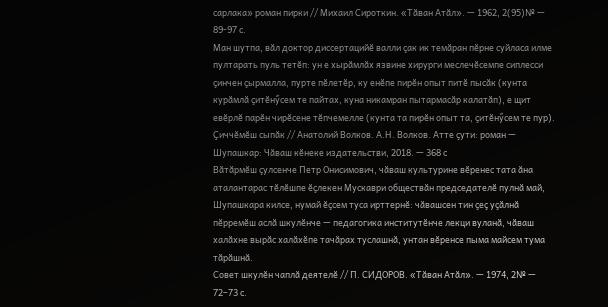сарлака» роман пирки // Михаил Сироткин. «Тӑван Атӑл». — 1962, 2(95)№ — 89-97 с.
Ман шутпа, вӑл доктор диссертацийӗ валли ҫак ик темӑран пӗрне суйласа илме пултарать пуль тетӗп: ун е хырӑмлӑх язвине хирурги меслечӗсемпе сиплесси ҫинчен ҫырмалла, пурте пӗлетӗр, ку енӗпе пирӗн опыт питӗ пысӑк (кунта курӑмлӑ ҫитӗнӳсем те пайтах, куна никамран пытармасӑр калатӑп), е щит евӗрлӗ парӗн чирӗсене тӗпчемелле (кунта та пирӗн опыт та, ҫитӗнӳсем те пур).
Ҫиччӗмӗш сыпӑк // Анатолий Волков. А.Н. Волков. Атте ҫути: роман — Шупашкар: Чӑваш кӗнеке издательстви, 2018. — 368 с
Вӑтӑрмӗш ҫулсенче Петр Онисимович, чӑваш культурине вӗренес тата ӑна аталантарас тӗлӗшпе ӗҫлекен Мускаври обществӑн председателӗ пулнӑ май, Шупашкара килсе, нумай ӗҫсем туса ирттернӗ: чӑвашсен тин ҫеҫ уҫӑлнӑ пӗрремӗш аслӑ шкулӗнче — педагогика институтӗнче лекци вуланӑ, чӑваш халӑхне вырӑс халӑхӗпе тачӑрах туслашнӑ, унтан вӗренсе пыма майсем тума тӑрӑшнӑ.
Совет шкулӗн чаплӑ деятелӗ // П. СИДОРОВ. «Тӑван Атӑл». — 1974, 2№ — 72–73 с.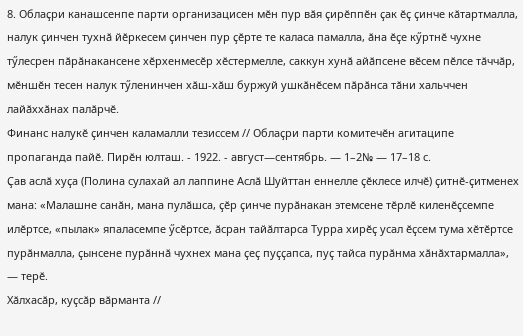8. Облаҫри канашсенпе парти организацисен мӗн пур вӑя ҫирӗппӗн ҫак ӗҫ ҫинче кӑтартмалла, налук ҫинчен тухнӑ йӗркесем ҫинчен пур ҫӗрте те каласа памалла, ӑна ӗҫе кӳртнӗ чухне тӳлесрен пӑрӑнакансене хӗрхенмесӗр хӗстермелле, саккун хунӑ айӑпсене вӗсем пӗлсе тӑччӑр, мӗншӗн тесен налук тӳленинчен хӑш-хӑш буржуй ушкӑнӗсем пӑрӑнса тӑни хальччен лайӑххӑнах палӑрчӗ.
Финанс налукӗ ҫинчен каламалли тезиссем // Облаҫри парти комитечӗн агитаципе пропаганда пайӗ. Пирӗн юлташ. - 1922. - август—сентябрь. — 1–2№ — 17–18 с.
Ҫав аслӑ хуҫа (Полина сулахай ал лаппине Аслӑ Шуйттан еннелле ҫӗклесе илчӗ) ҫитнӗ-ҫитменех мана: «Малашне санӑн, мана пулӑшса, ҫӗр ҫинче пурӑнакан этемсене тӗрлӗ киленӗҫсемпе илӗртсе, «пылак» япаласемпе ӳсӗртсе, ӑсран тайӑлтарса Турра хирӗҫ усал ӗҫсем тума хӗтӗртсе пурӑнмалла, ҫынсене пурӑннӑ чухнех мана ҫеҫ пуҫҫапса, пуҫ тайса пурӑнма хӑнӑхтармалла», — терӗ.
Хӑлхасӑр, куҫсӑр вӑрманта //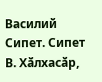Василий Сипет. Сипет В. Хӑлхасӑр,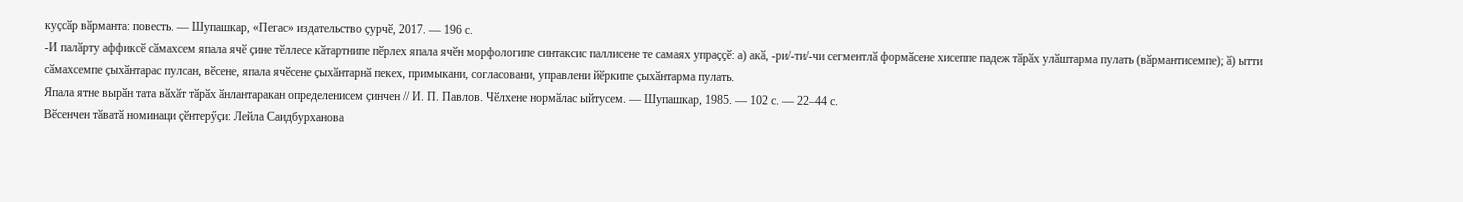куҫсӑр вӑрманта: повесть. — Шупашкар, «Пегас» издательство ҫурчӗ, 2017. — 196 с.
-И палӑрту аффиксӗ сӑмахсем япала ячӗ ҫине тӗллесе кӑтартнипе пӗрлех япала ячӗн морфологипе синтаксис паллисене те самаях упраҫҫӗ: а) акӑ, -ри/-ти/-чи сегментлӑ формӑсене хисеппе падеж тӑрӑх улӑштарма пулать (вӑрмантисемпе); ӑ) ытти сӑмахсемпе ҫыхӑнтарас пулсан, вӗсене, япала ячӗсене ҫыхӑнтарнӑ пекех, примыкани, согласовани, управлени йӗркипе ҫыхӑнтарма пулать.
Япала ятне вырӑн тата вӑхӑт тӑрӑх ӑнлантаракан определенисем ҫинчен // И. П. Павлов. Чӗлхене нормӑлас ыйтусем. — Шупашкар, 1985. — 102 с. — 22–44 с.
Вӗсенчен тӑватӑ номинаци ҫӗнтерӳҫи: Лейла Саидбурханова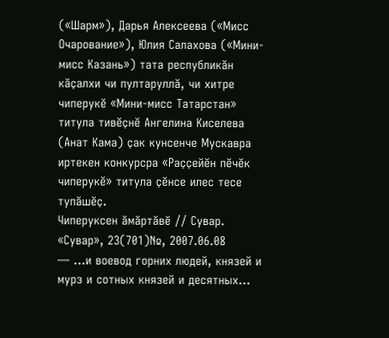(«Шарм»), Дарья Алексеева («Мисс Очарование»), Юлия Салахова («Мини-мисс Казань») тата республикӑн кӑҫалхи чи пултаруллӑ, чи хитре чиперукӗ «Мини-мисс Татарстан» титула тивӗҫнӗ Ангелина Киселева (Анат Кама) ҫак кунсенче Мускавра иртекен конкурсра «Раҫҫейӗн пӗчӗк чиперукӗ» титула ҫӗнсе илес тесе тупӑшӗҫ.
Чиперуксен ӑмӑртӑвӗ // Сувар. «Сувар», 23(701)№, 2007.06.08
— …и воевод горних людей, князей и мурз и сотных князей и десятных…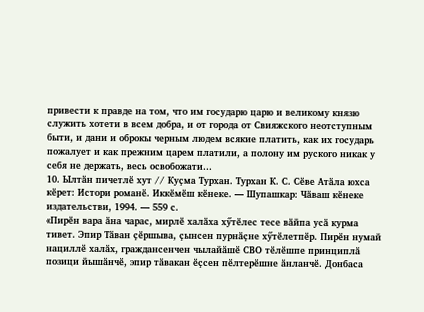привести к правде на том, что им государю царю и великому князю служить хотети в всем добра, и от города от Свияжского неотступным быти, и дани и оброкы черным людем всякие платить, как их государь пожалует и как прежним царем платили, а полону им руского никак у себя не держать, весь освобожати…
10. Ылтӑн пичетлӗ хут // Куҫма Турхан. Турхан К. С. Сӗве Атӑла юхса кӗрет: Истори романӗ. Иккӗмӗш кӗнеке. — Шупашкар: Чӑваш кӗнеке издательстви, 1994. — 559 с.
«Пирӗн вара ӑна чарас, мирлӗ халӑха хӳтӗлес тесе вӑйпа усӑ курма тивет. Эпир Тӑван ҫӗршыва, ҫынсен пурнӑҫне хӳтӗлетпӗр. Пирӗн нумай нациллӗ халӑх, граждансенчен чылайӑшӗ СВО тӗлӗшпе принциплӑ позици йышӑнчӗ, эпир тӑвакан ӗҫсен пӗлтерӗшне ӑнланчӗ. Донбаса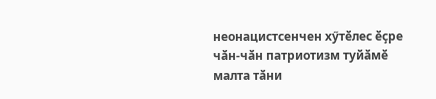неонацистсенчен хӳтӗлес ӗҫре чӑн-чӑн патриотизм туйӑмӗ малта тӑни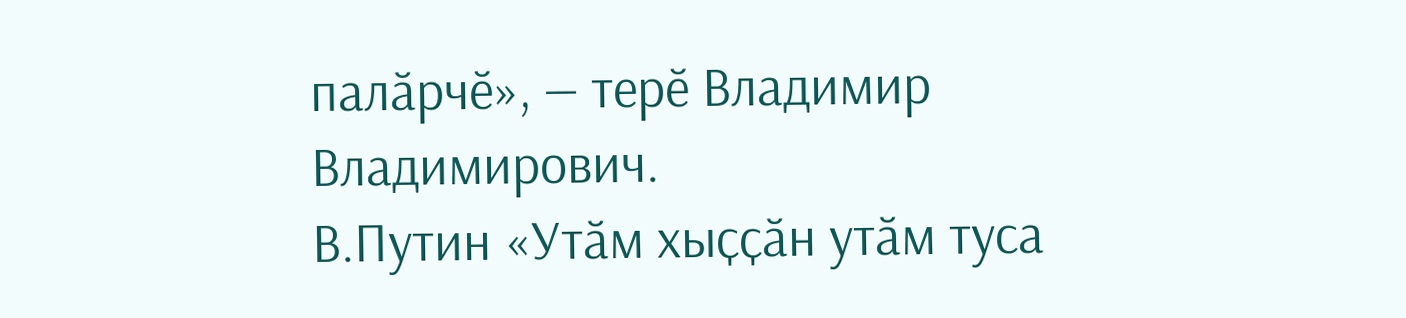палӑрчӗ», — терӗ Владимир Владимирович.
В.Путин «Утӑм хыҫҫӑн утӑм туса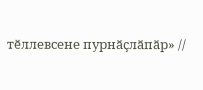тӗллевсене пурнӑҫлӑпӑр» //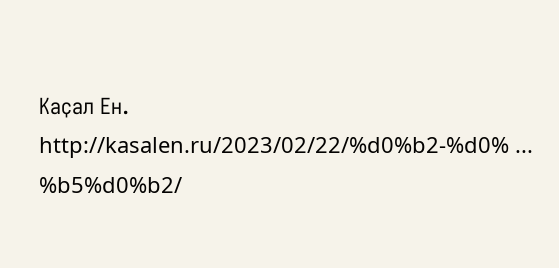Каҫал Ен. http://kasalen.ru/2023/02/22/%d0%b2-%d0% ... %b5%d0%b2/